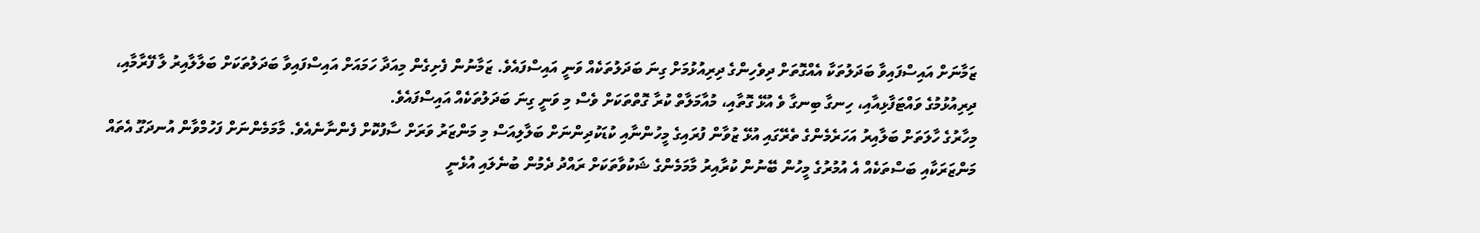ޒަމާނަށް އައިސްފައިވާ ބަދަލުތަކާ އެއްގޮތަށް ދިވެހިންގެ ދިރިއުޅުމަށް ގިނަ ބަދަލުތަކެއް ވަނީ އައިސްފައެވެ. ޒަމާނުން ފެށިގެން މިއަދާ ހަމައަށް އައިސްފައިވާ ބަދަލުތަކަށް ބަލާލާއިރު ލާ ފޭރާމާއި، ދިރިއުޅުމުގެ ވައްޓަފާޅިއާއި، ހިނގާ ބިނގާ ވެ އުޅޭ ގޮތާއި، މުއާމަލާތް ކުރާ ގޮތްތަކަށް ވެސް މި ވަނީ ގިނަ ބަދަލުތަކެއް އައިސްފައެވެ.
މިހާރުގެ ހާލަތަށް ބަލާއިރު އަހަރެމެންގެ ތެރޭގައި އުޅޭ ޒުވާން ފުރައިގެ މީހުންނާއި ކުޑަކުދިންނަށް ބަލާލިއަސް މި މަންޒަރު ވަރަށް ސާފުކޮށް ފެންނާނެއެވެ. މާމަމެންނަށް ފަހުމްވާން އުނދަގޫ އެތައް މަންޒަރަކާއި ބަސްތަކެއް އެ އުމުރުގެ މީހުން ބޭނުން ކުރާއިރު މާމަމެންގެ ޝަކުވާތަކަށް ރައްދު ދެމުން ބުނެލައި އުޅެނީ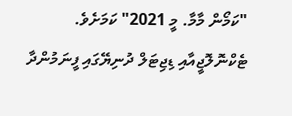"ކަމޯން މާމާ. މީ 2021" ކަމަށެވެ.
ޓެކްނޮލޮޖީއާއި ޑިޖިޓަލް ދުނިޔޭގައި ފީނަމުންދާ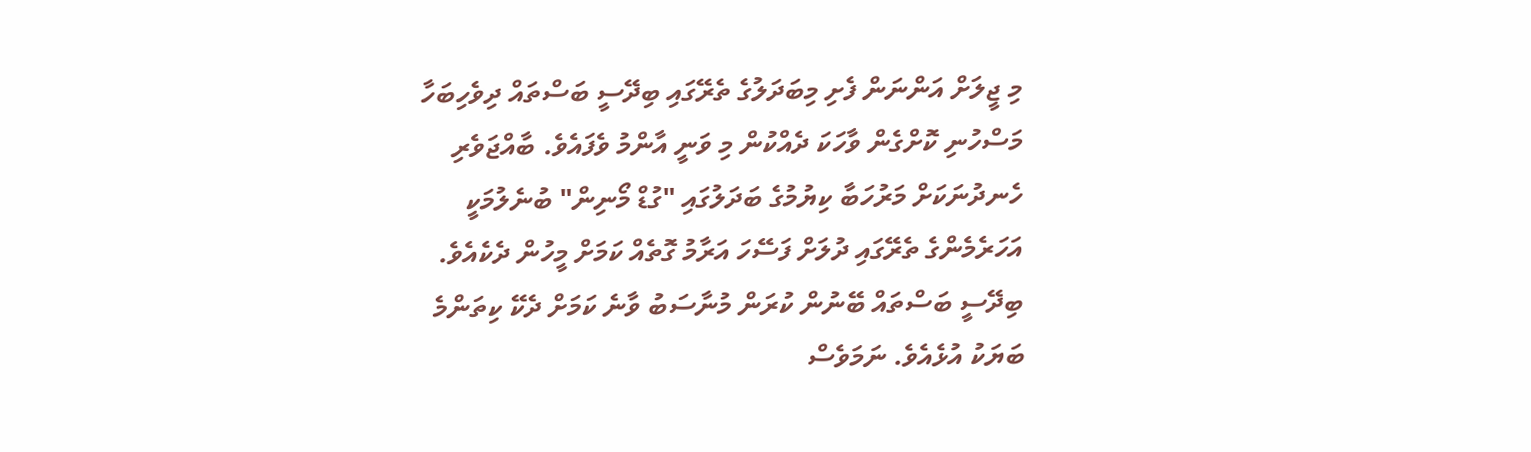މި ޖީލަށް އަންނަން ފެށި މިބަދަލުގެ ތެރޭގައި ބިދޭސީ ބަސްތައް ދިވެހިބަހާ މަސްހުނި ކޮށްގެން ވާހަކަ ދެއްކުން މި ވަނީ އާންމު ވެފައެވެ. ބާއްޖަވެރި ހެނދުނަކަށް މަރުހަބާ ކިޔުމުގެ ބަދަލުގައި "ގުޑް މޯނިން" ބުނެލުމަކީ އަހަރެމެންގެ ތެރޭގައި ދުލަށް ފަސޭހަ އަރާމު ގޮތެއް ކަމަށް މީހުން ދެކެއެވެ. ބިދޭސީ ބަސްތައް ބޭނުން ކުރަން މުނާސަބު ވާނެ ކަމަށް ދެކޭ ކިތަންމެ ބަޔަކު އުޅެއެވެ. ނަމަވެސް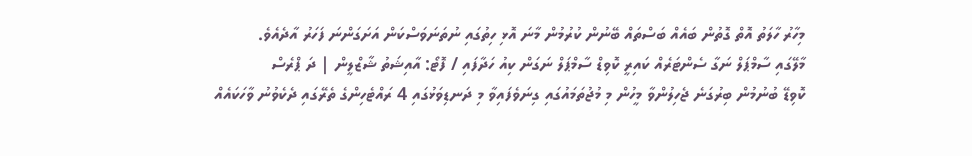މިހާރު ހާލަތު އޮތް ގޮތުން ބައެއް ބަސްތައް ބޭނުން ކުރުމުން މާނަ އޮޅި ހިތުގައި ނުތަނަވަސްކަން އަށަގަންނަ ފަހަރު އާދެއެވެ.
މާލޭގައި ސާމްޕަލް ނަގާ ސެންޓަރެއް ކައިރީ ކޮވިޑް ސާމްޕަލް ނަގަން ކިއު ހަދާފައި / ފޮޓޯ: އާއިޝަތު ޝާޒްލީން | ދަ ޕްރެސް
ކޮވިޑޭ ބުނުމުން ބިރުގަނެ ޖެހިލުންވާ މީހުން މި މުޖުތަމައުގައި ގިނަވެފައިވާ މި ދަނޑިވަޅުގައި 4 ރައްޓެހިންގެ ތެރޭގައި ދެކެވުނު ވާހަކައެއް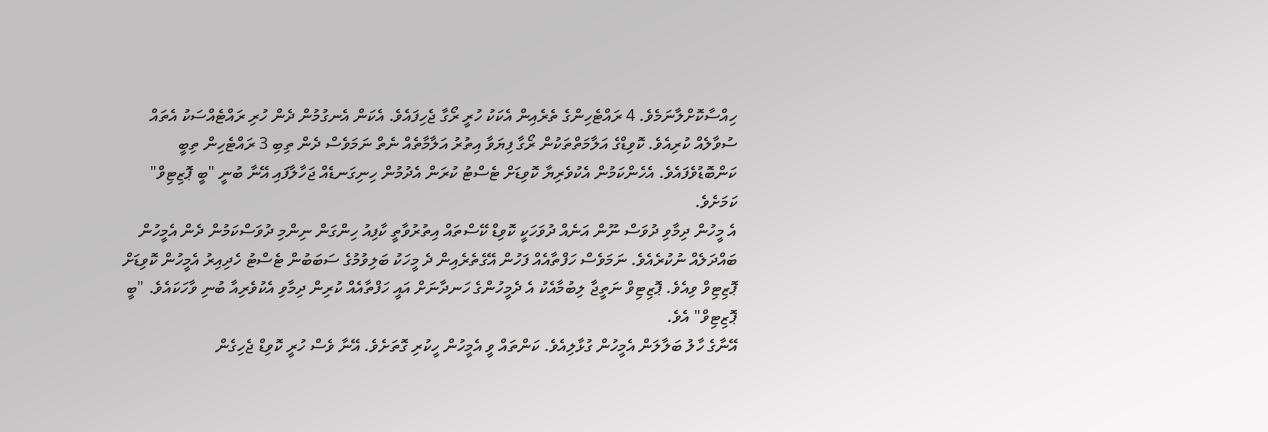ހިއްސާކޮށްލާނަމެވެ. 4 ރައްޓެހިންގެ ތެރެއިން އެކަކު ހުރީ ރޯގާ ޖެހިފައެވެ. އެކަން އެނގުމުން ދެން ހުރި ރައްޓެއްސަކު އެތައް ސުވާލެއް ކުރިއެވެ. ކޮވިޑްގެ އަލާމަތްތަކުން ރޯގާ ފިޔަވާ އިތުރު އަލާމާތެއް ނެތް ނަމަވެސް ދެން ތިބި 3 ރައްޓެހިން ތިބީ ކަންބޮޑުވެފައެވެ. އެހެންކަމުން އެކުވެރިޔާ ކޮވިޑަށް ޓެސްޓު ކުރަން އެދުމުން ހިނިގަނޑެއް ޖަހާލާފައި އޭނާ ބުނީ "ބީ ޕޮޒިޓިވް" ކަމަށެވެ.
އެ މީހުން ދިމާވި ދުވަސް ނޫން އަނެއް ދުވަހަކީ ކޮވިޑް ކޭސްތައް އިތުރުވާތީ ކާފިއު ހިންގަން ނިންމި ދުވަސްކަމުން ދެން އެމީހުން ބައްދަލެއް ނުކުރެއެވެ. ނަމަވެސް ހަފްތާއެއް ފަހުން އޭގެތެރެއިން ދެ މީހަކު ބަލިވުމުގެ ސަބަބުން ޓެސްޓު ހެދިއިރު އެމީހުން ކޮވިޑަށް ޕޮޒިޓިވް ވިއެވެ. ޕޮޒިޓިވް ނަތީޖާ ލިބުމާއެކު އެ ދެމީހުންގެ ހަނދާނަށް އައީ ހަފްތާއެއް ކުރިން ދިމާވި އެކުވެރިއާ ބުނި ވާހަކައެވެ. "ބީ ޕޮޒިޓިވް" އެވެ.
އޭނާގެ ހާލު ބަލާލަން އެމީހުން ގުޅާލިއެވެ. ކަންތައް ވީ އެމީހުން ހީކުރި ގޮތަށެވެ. އޭނާ ވެސް ހުރީ ކޮވިޑް ޖެހިގެން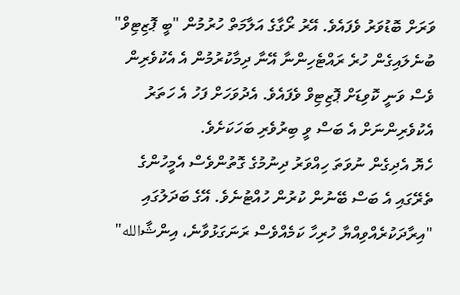ވަރަށް ބޮޑުވަރު ވެފައެވެ. އޭރު ރޯގާގެ އަލާމަތް ހުރުމުން "ބީ ޕޮޒިޓިވް" ބުނެލައިގެން ހުރެ ރައްޓެހިންނާ އޭނާ ދިމާކުރުމުން އެ އެކުވެރިން ވެސް ވަނީ ކޮވިޑަށް ޕޮޒިޓިވް ވެފައެވެ. އެދުވަހަށް ފަހު އެ ހަތަރު އެކުވެރިންނަށް އެ ބަސް ވީ ބިރުވެރި ބަހަކަށެވެ.
ހެޔޮ އެދިގެން ނުވަތަ ހިއްވަރު ދިނުމުގެ ގޮތުންވެސް އެމީހުންގެ ތެރޭގައި އެ ބަސް ބޭނުން ކުރުން ހުއްޓުނެވެ. އޭގެ ބަދަލުގައި "އިރާދަކުރެއްވިއްޔާ ހުރިހާ ކަމެއްވެސް ރަނަގަޅުވާނެ، އިންޝާالله"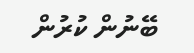ބޭނުން ކުރުން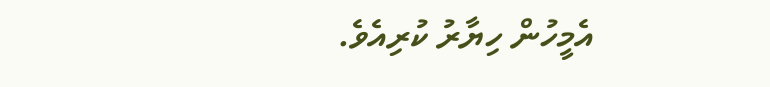އެމީހުން ހިޔާރު ކުރިއެވެ.